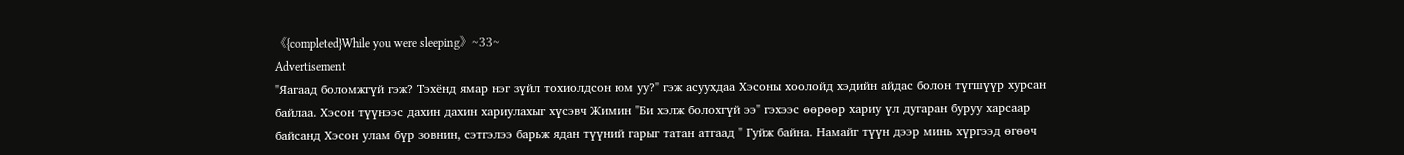《{completed}While you were sleeping》~33~
Advertisement
"Яагаад боломжгүй гэж? Тэхёнд ямар нэг зүйл тохиолдсон юм уу?" гэж асуухдаа Хэсоны хоолойд хэдийн айдас болон түгшүүр хурсан байлаа. Хэсон түүнээс дахин дахин хариулахыг хүсэвч Жимин "Би хэлж болохгүй ээ" гэхээс өөрөөр хариу үл дугаран буруу харсаар байсанд Хэсон улам бүр зовнин, сэтгэлээ барьж ядан түүний гарыг татан атгаад " Гуйж байна. Намайг түүн дээр минь хүргээд өгөөч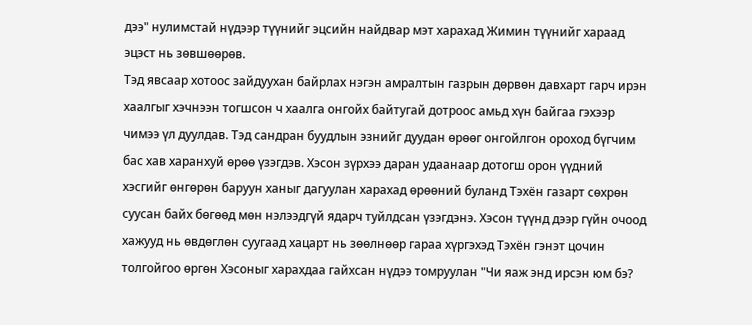дээ" нулимстай нүдээр түүнийг эцсийн найдвар мэт харахад Жимин түүнийг хараад эцэст нь зөвшөөрөв.
Тэд явсаар хотоос зайдуухан байрлах нэгэн амралтын газрын дөрвөн давхарт гарч ирэн хаалгыг хэчнээн тогшсон ч хаалга онгойх байтугай дотроос амьд хүн байгаа гэхээр чимээ үл дуулдав. Тэд сандран буудлын эзнийг дуудан өрөөг онгойлгон ороход бүгчим бас хав харанхуй өрөө үзэгдэв. Хэсон зүрхээ даран удаанаар дотогш орон үүдний хэсгийг өнгөрөн баруун ханыг дагуулан харахад өрөөний буланд Тэхён газарт сөхрөн суусан байх бөгөөд мөн нэлээдгүй ядарч туйлдсан үзэгдэнэ. Хэсон түүнд дээр гүйн очоод хажууд нь өвдөглөн суугаад хацарт нь зөөлнөөр гараа хүргэхэд Тэхён гэнэт цочин толгойгоо өргөн Хэсоныг харахдаа гайхсан нүдээ томруулан "Чи яаж энд ирсэн юм бэ?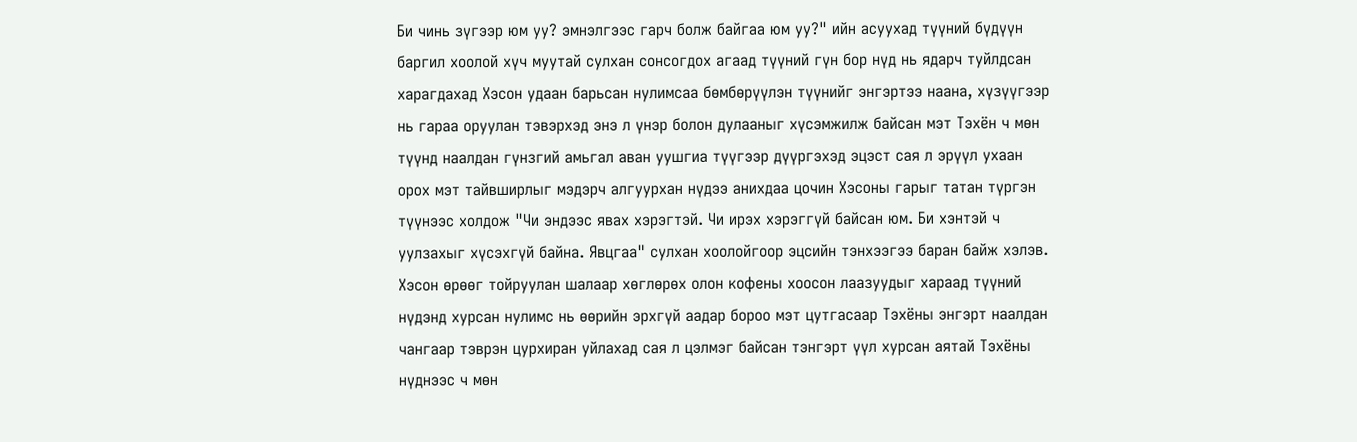Би чинь зүгээр юм уу? эмнэлгээс гарч болж байгаа юм уу?" ийн асуухад түүний бүдүүн баргил хоолой хүч муутай сулхан сонсогдох агаад түүний гүн бор нүд нь ядарч туйлдсан харагдахад Хэсон удаан барьсан нулимсаа бөмбөрүүлэн түүнийг энгэртээ наана, хүзүүгээр нь гараа оруулан тэвэрхэд энэ л үнэр болон дулааныг хүсэмжилж байсан мэт Тэхён ч мөн түүнд наалдан гүнзгий амьгал аван уушгиа түүгээр дүүргэхэд эцэст сая л эрүүл ухаан орох мэт тайвширлыг мэдэрч алгуурхан нүдээ анихдаа цочин Хэсоны гарыг татан түргэн түүнээс холдож "Чи эндээс явах хэрэгтэй. Чи ирэх хэрэггүй байсан юм. Би хэнтэй ч уулзахыг хүсэхгүй байна. Явцгаа" сулхан хоолойгоор эцсийн тэнхээгээ баран байж хэлэв.
Хэсон өрөөг тойруулан шалаар хөглөрөх олон кофены хоосон лаазуудыг хараад түүний нүдэнд хурсан нулимс нь өөрийн эрхгүй аадар бороо мэт цутгасаар Тэхёны энгэрт наалдан чангаар тэврэн цурхиран уйлахад сая л цэлмэг байсан тэнгэрт үүл хурсан аятай Тэхёны нүднээс ч мөн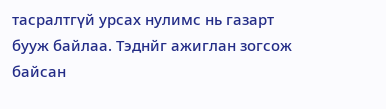тасралтгүй урсах нулимс нь газарт бууж байлаа. Тэднйг ажиглан зогсож байсан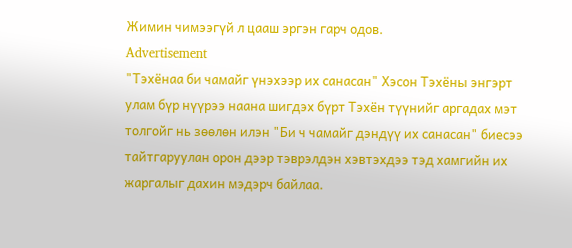Жимин чимээгүй л цааш эргэн гарч одов.
Advertisement
"Тэхёнаа би чамайг үнэхээр их санасан" Хэсон Тэхёны энгэрт улам бүр нүүрээ наана шигдэх бүрт Тэхён түүнийг аргадах мэт толгойг нь зөөлөн илэн "Би ч чамайг дэндүү их санасан" биесээ тайтгаруулан орон дээр тэврэлдэн хэвтэхдээ тэд хамгийн их жаргалыг дахин мэдэрч байлаа.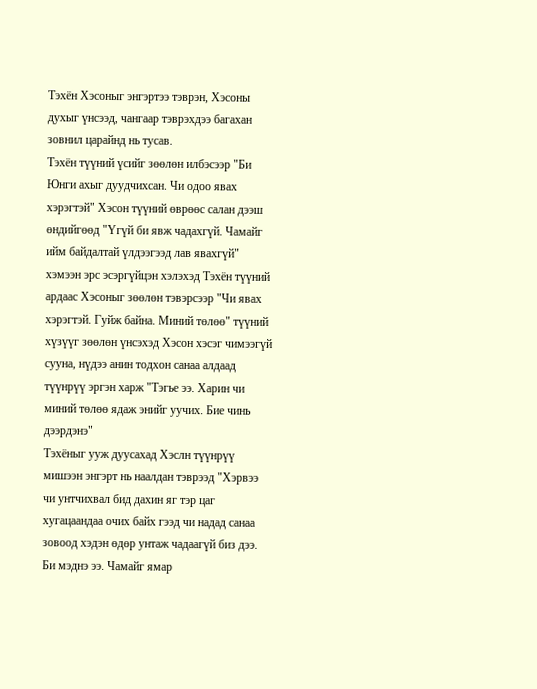Тэхён Хэсоныг энгэртээ тэврэн, Хэсоны духыг үнсээд, чангаар тэврэхдээ багахан зовнил царайнд нь тусав.
Тэхён түүний үсийг зөөлөн илбэсээр "Би Юнги ахыг дуудчихсан. Чи одоо явах хэрэгтэй" Хэсон түүний өврөөс салан дээш өндийгөөд "Үгүй би явж чадахгүй. Чамайг ийм байдалтай үлдээгээд лав явахгүй" хэмээн эрс эсэргүйцэн хэлэхэд Тэхён түүний ардаас Хэсоныг зөөлөн тэвэрсээр "Чи явах хэрэгтэй. Гуйж байна. Миний төлөө" түүний хүзүүг зөөлөн үнсэхэд Хэсон хэсэг чимээгүй сууна, нүдээ анин тодхон санаа алдаад түүнрүү эргэн харж "Тэгье ээ. Харин чи миний төлөө ядаж энийг уучих. Бие чинь дээрдэнэ"
Тэхёныг ууж дуусахад Хэслн түүнрүү мишээн энгэрт нь наалдан тэврээд "Хэрвээ чи унтчихвал бид дахин яг тэр цаг хугацаандаа очих байх гээд чи надад санаа зовоод хэдэн өдөр унтаж чадаагүй биз дээ. Би мэднэ ээ. Чамайг ямар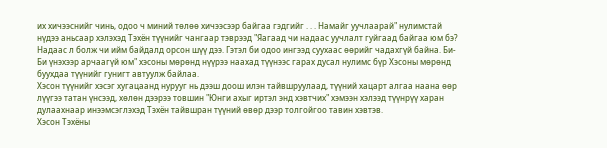их хичээснийг чинь, одоо ч миний төлөө хичээсээр байгаа гэдгийг . . . Намайг уучлаарай" нулимстай нүдээ аньсаар хэлэхэд Тэхён түүнийг чангаар тэврээд "Яагаад чи надаас уучлалт гуйгаад байгаа юм бэ? Надаас л болж чи ийм байдалд орсон шүү дээ. Гэтэл би одоо ингээд суухаас өөрийг чадахгүй байна. Би- Би үнэхээр арчаагүй юм" хэсоны мөрөнд нүүрээ наахад түүнээс гарах дусал нулимс бүр Хэсоны мөрөнд буухдаа түүнийг гунигт автуулж байлаа.
Хэсон түүнийг хэсэг хугацаанд нурууг нь дээш доош илэн тайвшруулаад, түүний хацарт алгаа наана өөр лүүгээ татан үнсээд, хөлөн дээрээ товшин "Юнги ахыг иртэл энд хэвтчих" хэмээн хэлээд түүнрүү харан дулаахнаар инээмсэглэхэд Тэхён тайвшран түүний өвөр дээр толгойгоо тавин хэвтэв.
Хэсон Тэхёны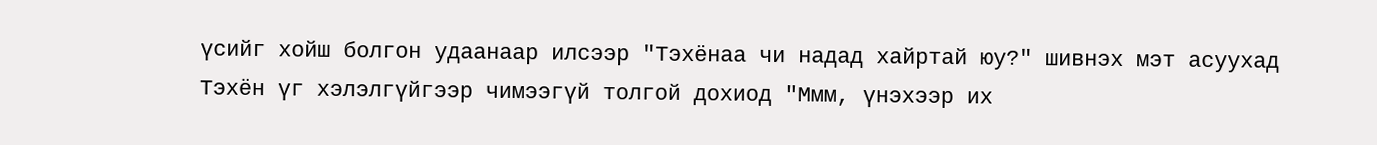үсийг хойш болгон удаанаар илсээр "Тэхёнаа чи надад хайртай юу?" шивнэх мэт асуухад Тэхён үг хэлэлгүйгээр чимээгүй толгой дохиод "Ммм, үнэхээр их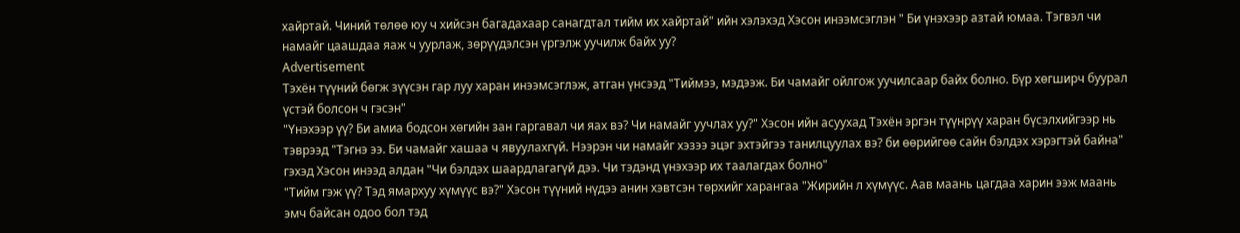хайртай. Чиний төлөө юу ч хийсэн багадахаар санагдтал тийм их хайртай" ийн хэлэхэд Хэсон инээмсэглэн " Би үнэхээр азтай юмаа. Тэгвэл чи намайг цаашдаа яаж ч уурлаж, зөрүүдэлсэн үргэлж уучилж байх уу?
Advertisement
Тэхён түүний бөгж зүүсэн гар луу харан инээмсэглэж, атган үнсээд "Тиймээ, мэдээж. Би чамайг ойлгож уучилсаар байх болно. Бүр хөгширч буурал үстэй болсон ч гэсэн"
"Үнэхээр үү? Би амиа бодсон хөгийн зан гаргавал чи яах вэ? Чи намайг уучлах уу?" Хэсон ийн асуухад Тэхён эргэн түүнрүү харан бүсэлхийгээр нь тэврээд "Тэгнэ ээ. Би чамайг хашаа ч явуулахгүй. Нээрэн чи намайг хэзээ эцэг эхтэйгээ танилцуулах вэ? би өөрийгөө сайн бэлдэх хэрэгтэй байна" гэхэд Хэсон инээд алдан "Чи бэлдэх шаардлагагүй дээ. Чи тэдэнд үнэхээр их таалагдах болно"
"Тийм гэж үү? Тэд ямархуу хүмүүс вэ?" Хэсон түүний нүдээ анин хэвтсэн төрхийг харангаа "Жирийн л хүмүүс. Аав маань цагдаа харин ээж маань эмч байсан одоо бол тэд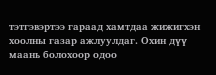тэтгэвэртээ гараад хамтдаа жижигхэн хоолны газар ажлуулдаг. Охин дүү маань болохоор одоо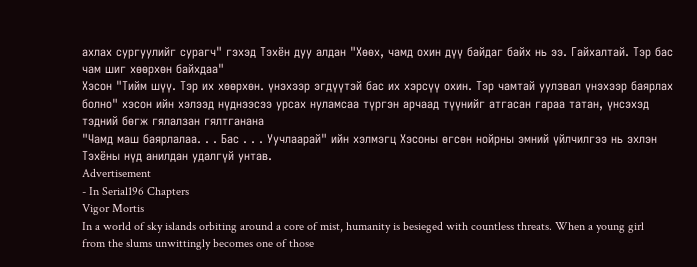ахлах сургуулийг сурагч" гэхэд Тэхён дуу алдан "Хөөх, чамд охин дүү байдаг байх нь ээ. Гайхалтай. Тэр бас чам шиг хөөрхөн байхдаа"
Хэсон "Тийм шүү. Тэр их хөөрхөн. үнэхээр эгдүүтэй бас их хэрсүү охин. Тэр чамтай уулзвал үнэхээр баярлах болно" хэсон ийн хэлээд нүднээсээ урсах нуламсаа түргэн арчаад түүнийг атгасан гараа татан, үнсэхэд тэдний бөгж гялалзан гялтганана
"Чамд маш баярлалаа. . . Бас . . . Уучлаарай" ийн хэлмэгц Хэсоны өгсөн нойрны эмний үйлчилгээ нь эхлэн Тэхёны нүд анилдан удалгүй унтав.
Advertisement
- In Serial196 Chapters
Vigor Mortis
In a world of sky islands orbiting around a core of mist, humanity is besieged with countless threats. When a young girl from the slums unwittingly becomes one of those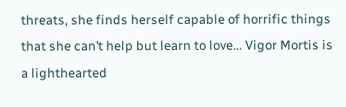threats, she finds herself capable of horrific things that she can’t help but learn to love... Vigor Mortis is a lighthearted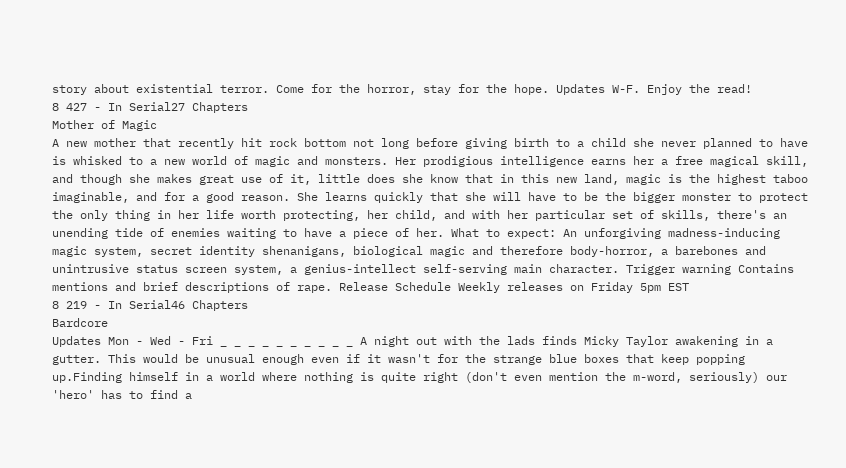story about existential terror. Come for the horror, stay for the hope. Updates W-F. Enjoy the read!
8 427 - In Serial27 Chapters
Mother of Magic
A new mother that recently hit rock bottom not long before giving birth to a child she never planned to have is whisked to a new world of magic and monsters. Her prodigious intelligence earns her a free magical skill, and though she makes great use of it, little does she know that in this new land, magic is the highest taboo imaginable, and for a good reason. She learns quickly that she will have to be the bigger monster to protect the only thing in her life worth protecting, her child, and with her particular set of skills, there's an unending tide of enemies waiting to have a piece of her. What to expect: An unforgiving madness-inducing magic system, secret identity shenanigans, biological magic and therefore body-horror, a barebones and unintrusive status screen system, a genius-intellect self-serving main character. Trigger warning Contains mentions and brief descriptions of rape. Release Schedule Weekly releases on Friday 5pm EST
8 219 - In Serial46 Chapters
Bardcore
Updates Mon - Wed - Fri _ _ _ _ _ _ _ _ _ _ A night out with the lads finds Micky Taylor awakening in a gutter. This would be unusual enough even if it wasn't for the strange blue boxes that keep popping up.Finding himself in a world where nothing is quite right (don't even mention the m-word, seriously) our 'hero' has to find a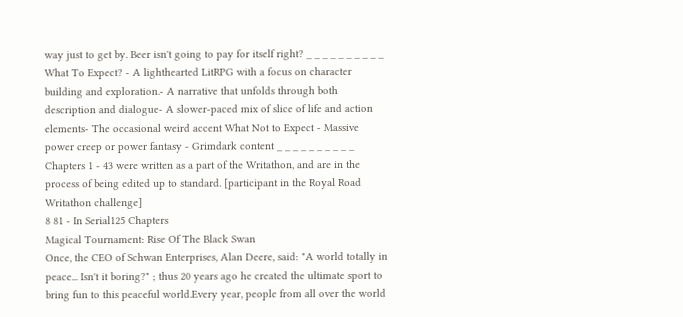way just to get by. Beer isn't going to pay for itself right? _ _ _ _ _ _ _ _ _ _ What To Expect? - A lighthearted LitRPG with a focus on character building and exploration.- A narrative that unfolds through both description and dialogue- A slower-paced mix of slice of life and action elements- The occasional weird accent What Not to Expect - Massive power creep or power fantasy - Grimdark content _ _ _ _ _ _ _ _ _ _ Chapters 1 - 43 were written as a part of the Writathon, and are in the process of being edited up to standard. [participant in the Royal Road Writathon challenge]
8 81 - In Serial125 Chapters
Magical Tournament: Rise Of The Black Swan
Once, the CEO of Schwan Enterprises, Alan Deere, said: "A world totally in peace... Isn't it boring?" ; thus 20 years ago he created the ultimate sport to bring fun to this peaceful world.Every year, people from all over the world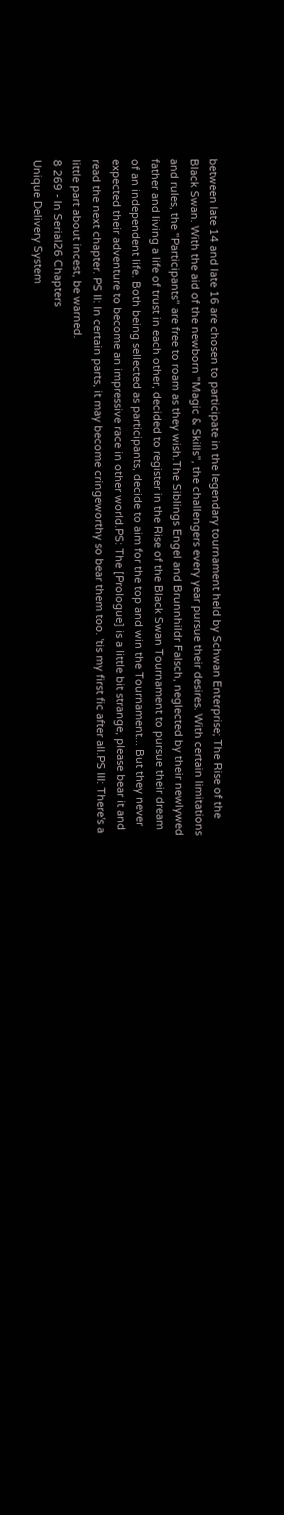between late 14 and late 16 are chosen to participate in the legendary tournament held by Schwan Enterprise; The Rise of the Black Swan. With the aid of the newborn "Magic & Skills", the challengers every year pursue their desires. With certain limitations and rules, the "Participants" are free to roam as they wish.The Siblings Engel and Brunnhildr Falsch, neglected by their newlywed father and living a life of trust in each other, decided to register in the Rise of the Black Swan Tournament to pursue their dream of an independent life. Both being sellected as participants, decide to aim for the top and win the Tournament... But they never expected their adventure to become an impressive race in other world.PS: The [Prologue] is a little bit strange, please bear it and read the next chapter. PS II: In certain parts, it may become cringeworthy so bear them too. 'tis my first fic after all.PS III: There's a little part about incest, be warned.
8 269 - In Serial26 Chapters
Unique Delivery System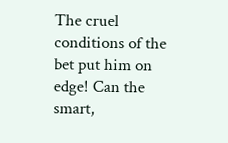The cruel conditions of the bet put him on edge! Can the smart,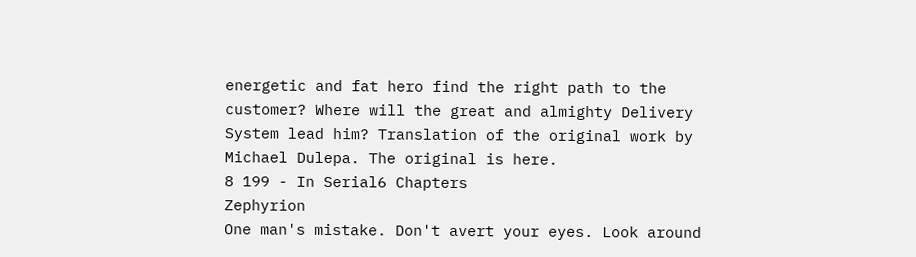energetic and fat hero find the right path to the customer? Where will the great and almighty Delivery System lead him? Translation of the original work by Michael Dulepa. The original is here.
8 199 - In Serial6 Chapters
Zephyrion
One man's mistake. Don't avert your eyes. Look around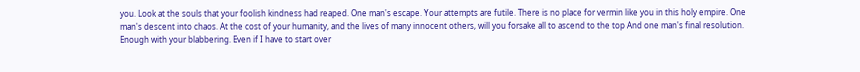you. Look at the souls that your foolish kindness had reaped. One man's escape. Your attempts are futile. There is no place for vermin like you in this holy empire. One man's descent into chaos. At the cost of your humanity, and the lives of many innocent others, will you forsake all to ascend to the top And one man's final resolution. Enough with your blabbering. Even if I have to start over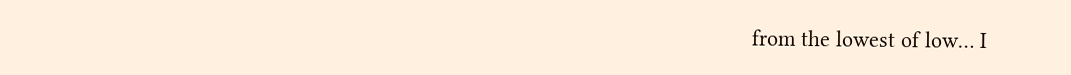from the lowest of low… I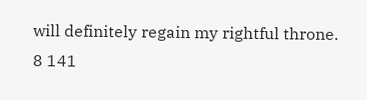will definitely regain my rightful throne.
8 141